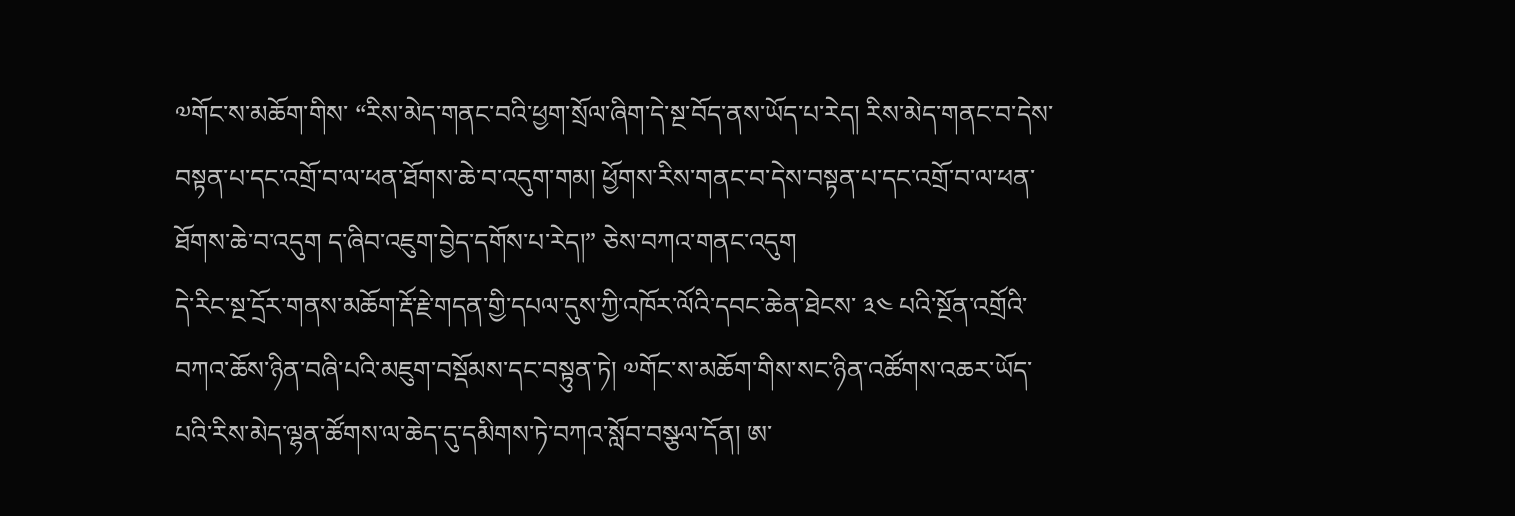༧གོང་ས་མཆོག་གིས་ “རིས་མེད་གནང་བའི་ཕྱག་སྲོལ་ཞིག་དེ་སྔ་བོད་ནས་ཡོད་པ་རེད། རིས་མེད་གནང་བ་དེས་བསྟན་པ་དང་འགྲོ་བ་ལ་ཕན་ཐོགས་ཆེ་བ་འདུག་གམ། ཕྱོགས་རིས་གནང་བ་དེས་བསྟན་པ་དང་འགྲོ་བ་ལ་ཕན་ཐོགས་ཆེ་བ་འདུག ད་ཞིབ་འཇུག་བྱེད་དགོས་པ་རེད།” ཅེས་བཀའ་གནང་འདུག
དེ་རིང་སྔ་དྲོར་གནས་མཆོག་རྡོ་རྗེ་གདན་གྱི་དཔལ་དུས་ཀྱི་འཁོར་ལོའི་དབང་ཆེན་ཐེངས་ ༣༤ པའི་སྔོན་འགྲོའི་བཀའ་ཆོས་ཉིན་བཞི་པའི་མཇུག་བསྡོམས་དང་བསྟུན་ཏེ། ༧གོང་ས་མཆོག་གིས་སང་ཉིན་འཚོགས་འཆར་ཡོད་པའི་རིས་མེད་ལྷན་ཚོགས་ལ་ཆེད་དུ་དམིགས་ཏེ་བཀའ་སློབ་བསྩལ་དོན། ཨ་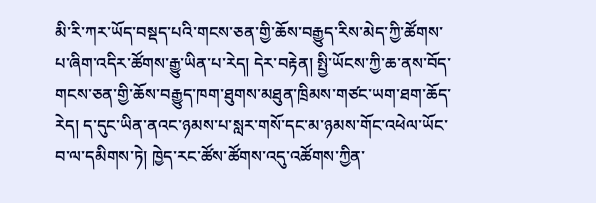མི་རི་ཀར་ཡོད་བསྡད་པའི་གངས་ཅན་གྱི་ཆོས་བརྒྱུད་རིས་མེད་ཀྱི་ཚོགས་པ་ཞིག་འདིར་ཚོགས་རྒྱུ་ཡིན་པ་རེད། དེར་བརྟེན། སྤྱི་ཡོངས་ཀྱི་ཆ་ནས་བོད་གངས་ཅན་གྱི་ཆོས་བརྒྱུད་ཁག་ཐུགས་མཐུན་ཁྲིམས་གཙང་ཡག་ཐག་ཆོད་རེད། ད་དུང་ཡིན་ནའང་ཉམས་པ་སླར་གསོ་དང་མ་ཉམས་གོང་འཕེལ་ཡོང་བ་ལ་དམིགས་ཏེ། ཁྱེད་རང་ཚོས་ཚོགས་འདུ་འཚོགས་ཀྱིན་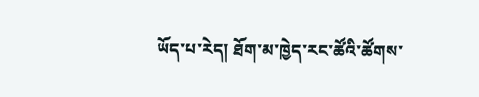ཡོད་པ་རེད། ཐོག་མ་ཁྱེད་རང་ཚོའི་ཚོགས་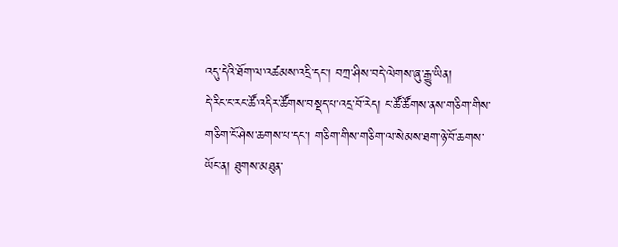འདུ་དེའི་ཐོག་ལ་འཚམས་འདྲི་དང་། བཀྲ་ཤིས་བདེ་ལེགས་ཞུ་རྒྱུ་ཡིན།
དེ་རིང་ང་རང་ཚོ་འདིར་ཚོགས་བསྡད་པ་འདྲ་བོ་རེད། ང་ཚོ་ཚོགས་ནས་གཅིག་གིས་གཅིག་ངོ་ཤེས་ཆགས་པ་དང་། གཅིག་གིས་གཅིག་ལ་སེམས་ཐག་ཉེ་བོ་ཆགས་ཡོང་ན། ཐུགས་མཐུན་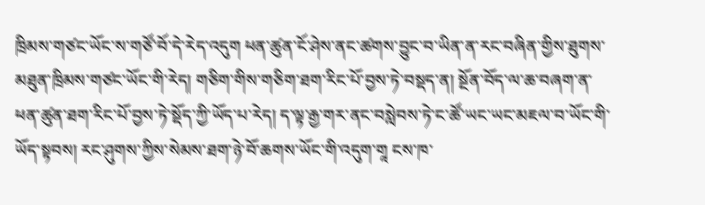ཁྲིམས་གཙང་ཡོང་ས་གཙོ་བོ་དེ་རེད་འདུག ཕན་ཚུན་ངོ་ཤེས་ནང་ཚགས་བྱུང་བ་ཡིན་ན་རང་བཞིན་གྱིས་ཐུགས་མཐུན་ཁྲིམས་གཙང་ཡོང་གི་རེད། གཅིག་གིས་གཅིག་ཐག་རིང་པོ་བྱས་ཏེ་བསྡད་ན། སྔོན་བོད་ལ་ཆ་བཞག་ན་ཕན་ཚུན་ཐག་རིང་པོ་བྱས་ཏེ་སྡོད་ཀྱི་ཡོད་པ་རེད། ད་ལྟ་རྒྱ་གར་ནང་བསླེབས་ཏེ་ང་ཚོ་ཡང་ཡང་མཇལ་བ་ཡོང་གི་ཡོད་སྟབས། རང་ཤུགས་ཀྱིས་སེམས་ཐག་ཉེ་བོ་ཆགས་ཡོང་གི་འདུག་གཱ ངས་ཁ་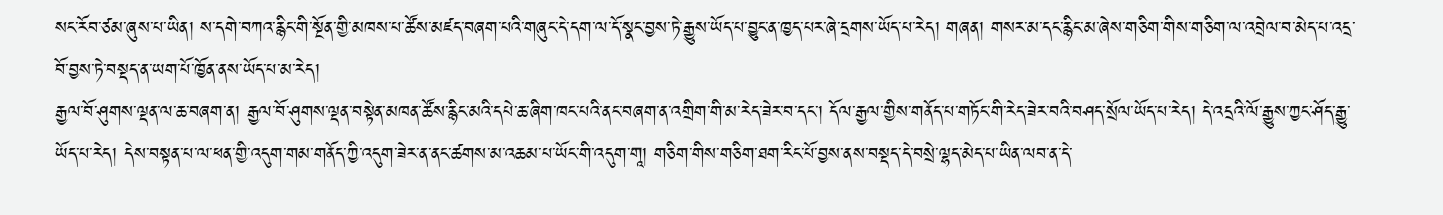སང་རོབ་ཙམ་ཞུས་པ་ཡིན། ས་དགེ་བཀའ་རྙིང་གི་སྔོན་གྱི་མཁས་པ་ཚོས་མཛད་བཞག་པའི་གཞུང་དེ་དག་ལ་དོ་སྣང་བྱས་ཏེ་རྒྱུས་ཡོད་པ་བྱུང་ན་ཁྱད་པར་ཞེ་དྲགས་ཡོད་པ་རེད། གཞན། གསར་མ་དང་རྙིང་མ་ཞེས་གཅིག་གིས་གཅིག་ལ་འབྲེལ་བ་མེད་པ་འདྲ་བོ་བྱས་ཏེ་བསྡད་ན་ཡག་པོ་ཁྱོན་ནས་ཡོད་པ་མ་རེད།
རྒྱལ་བོ་ཤུགས་ལྡན་ལ་ཆ་བཞག་ན། རྒྱལ་བོ་ཤུགས་ལྡན་བསྟེན་མཁན་ཚོས་རྙིང་མའི་དཔེ་ཆ་ཞིག་ཁང་པའི་ནང་བཞག་ན་འགྲིག་གི་མ་རེད་ཟེར་བ་དང་། དོལ་རྒྱལ་གྱིས་གནོད་པ་གཏོང་གི་རེད་ཟེར་བའི་བཤད་སྲོལ་ཡོད་པ་རེད། དེ་འདྲའི་ལོ་རྒྱུས་ཀྱང་ཤོད་རྒྱུ་ཡོད་པ་རེད། དེས་བསྟན་པ་ལ་ཕན་གྱི་འདུག་གམ་གནོད་ཀྱི་འདུག་ཟེར་ན་ནང་ཚགས་མ་འཆམ་པ་ཡོང་གི་འདུག་གཱ། གཅིག་གིས་གཅིག་ཐག་རིང་པོ་བྱས་ནས་བསྡད་དེ་བསྲེ་ལྷད་མེད་པ་ཡིན་ལབ་ན་དེ་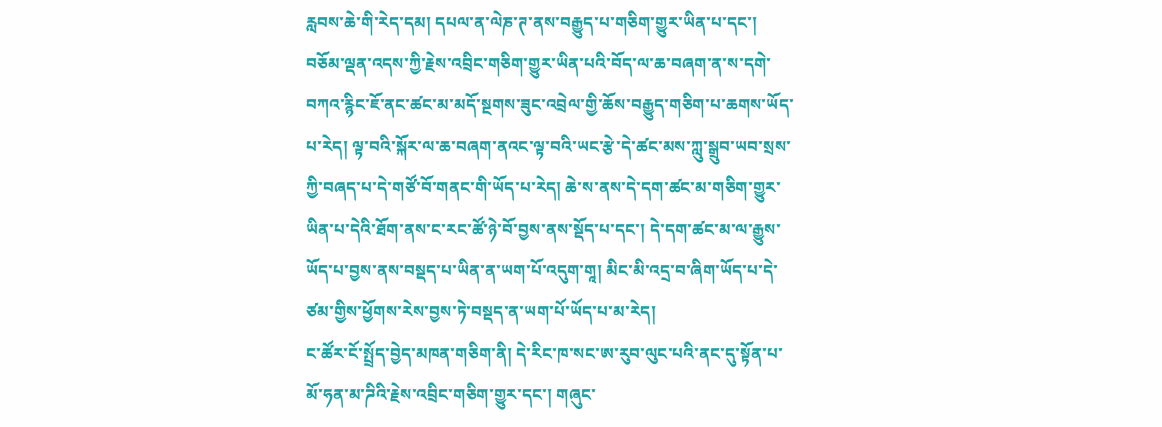རླབས་ཆེ་གི་རེད་དམ། དཔལ་ན་ལེཎ་ཊ་ནས་བརྒྱུད་པ་གཅིག་གྱུར་ཡིན་པ་དང་། བཅོམ་ལྡན་འདས་ཀྱི་རྗེས་འབྲིང་གཅིག་གྱུར་ཡིན་པའི་བོད་ལ་ཆ་བཞག་ན་ས་དགེ་བཀའ་རྙིང་ཇོ་ནང་ཚང་མ་མདོ་སྔགས་ཟུང་འབྲེལ་གྱི་ཆོས་བརྒྱུད་གཅིག་པ་ཆགས་ཡོད་པ་རེད། ལྟ་བའི་སྐོར་ལ་ཆ་བཞག་ནའང་ལྟ་བའི་ཡང་རྩེ་དེ་ཚང་མས་ཀླུ་སྒྲུབ་ཡབ་སྲས་ཀྱི་བཞད་པ་དེ་གཙོ་བོ་གནང་གི་ཡོད་པ་རེད། ཆེ་ས་ནས་དེ་དག་ཚང་མ་གཅིག་གྱུར་ཡིན་པ་དེའི་ཐོག་ནས་ང་རང་ཚོ་ཉེ་བོ་བྱས་ནས་སྡོད་པ་དང་། དེ་དག་ཚང་མ་ལ་རྒྱུས་ཡོད་པ་བྱས་ནས་བསྡད་པ་ཡིན་ན་ཡག་པོ་འདུག་གཱ། མིང་མི་འདྲ་བ་ཞིག་ཡོད་པ་དེ་ཙམ་གྱིས་ཕྱོགས་རེས་བྱས་ཏེ་བསྡད་ན་ཡག་པོ་ཡོད་པ་མ་རེད།
ང་ཚོར་ངོ་སྤྲོད་བྱེད་མཁན་གཅིག་ནི། དེ་རིང་ཁ་སང་ཨ་རུབ་ལུང་པའི་ནང་དུ་སྟོན་པ་མོ་ཧན་མ་ཌིའི་རྗེས་འབྲིང་གཅིག་གྱུར་དང་། གཞུང་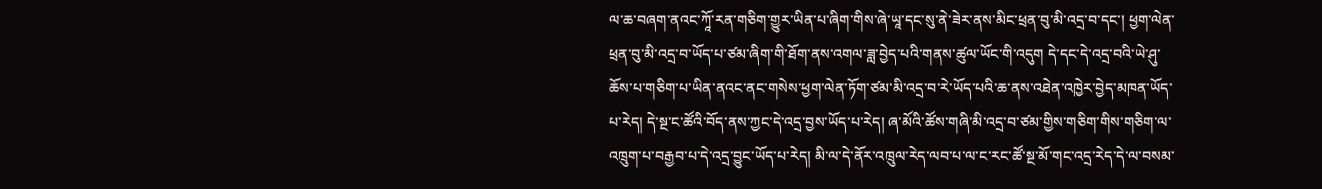ལ་ཆ་བཞག་ནའང་ཀཱོ་རན་གཅིག་གྱུར་ཡིན་པ་ཞིག་གིས་ཞེ་ཡཱ་དང་སུ་ནེ་ཟེར་ནས་མིང་ཕྲན་བུ་མི་འདྲ་བ་དང་། ཕྱག་ལེན་ཕྲན་བུ་མི་འདྲ་བ་ཡོད་པ་ཙམ་ཞིག་གི་ཐོག་ནས་འགལ་ཟླ་བྱེད་པའི་གནས་ཚུལ་ཡོང་གི་འདུག དེ་དང་དེ་འདྲ་བའི་ཡེ་ཤུ་ཆོས་པ་གཅིག་པ་ཡིན་ནའང་ནང་གསེས་ཕྱག་ལེན་ཏོག་ཙམ་མི་འདྲ་བ་རེ་ཡོད་པའི་ཆ་ནས་འཐེན་འཁྱེར་བྱེད་མཁན་ཡོད་པ་རེད། དེ་སྔ་ང་ཚོའི་བོད་ནས་ཀྱང་དེ་འདྲ་བྱས་ཡོད་པ་རེད། ཞ་མོའི་ཚོས་གཞི་མི་འདྲ་བ་ཙམ་གྱིས་གཅིག་གིས་གཅིག་ལ་འཁྲུག་པ་བརྒྱབ་པ་དེ་འདྲ་བྱུང་ཡོད་པ་རེད། མི་ལ་དེ་ནོར་འཁྲུལ་རེད་ལབ་པ་ལ་ང་རང་ཚོ་སྔ་མོ་གང་འདྲ་རེད་དེ་ལ་བསམ་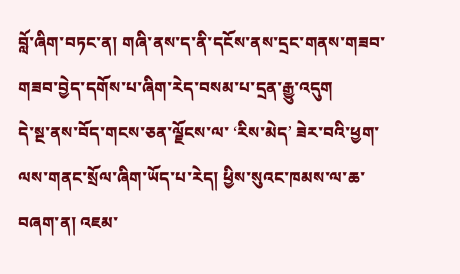བློ་ཞིག་བཏང་ན། གཞི་ནས་ད་ནི་དངོས་ནས་དྲང་གནས་གཟབ་གཟབ་བྱེད་དགོས་པ་ཞིག་རེད་བསམ་པ་དྲན་རྒྱུ་འདུག
དེ་སྔ་ནས་བོད་གངས་ཅན་ལྗོངས་ལ་ ‘རིས་མེད’ ཟེར་བའི་ཕྱག་ལས་གནང་སྲོལ་ཞིག་ཡོད་པ་རེད། ཕྱིས་སུའང་ཁམས་ལ་ཆ་བཞག་ན། འཇམ་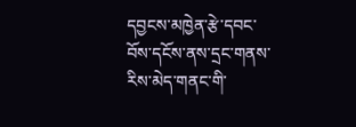དབྱངས་མཁྱེན་རྩེ་དབང་བོས་དངོས་ནས་དྲང་གནས་རིས་མེད་གནང་གི་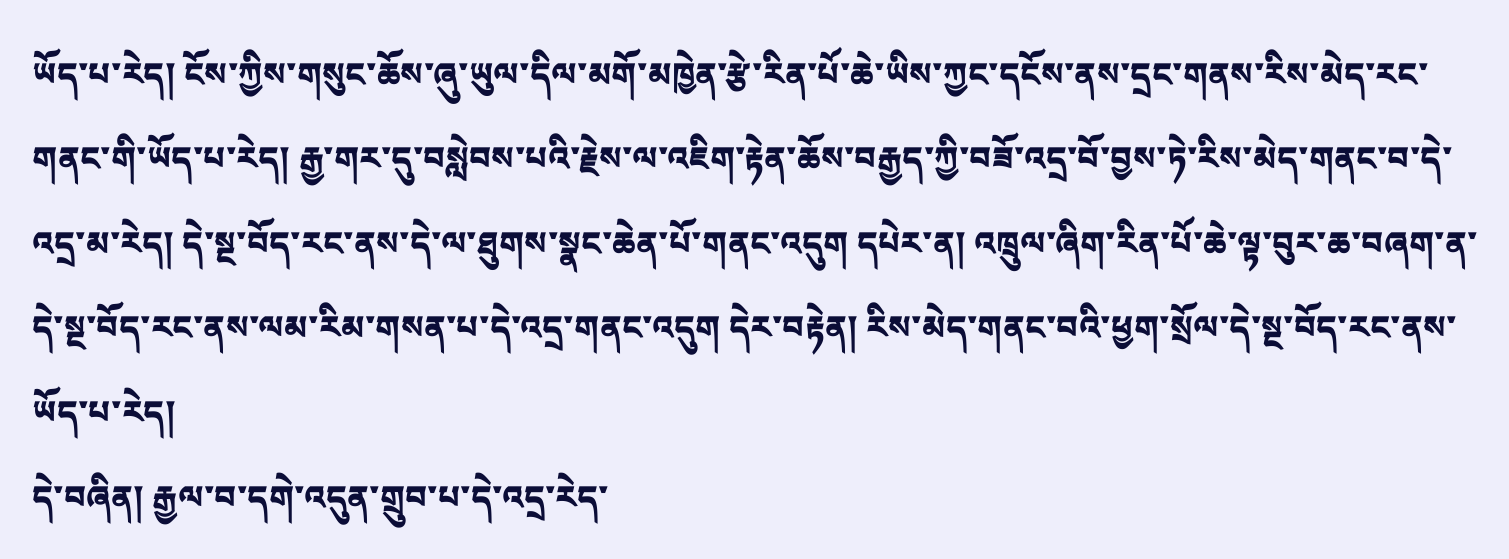ཡོད་པ་རེད། ངོས་ཀྱིས་གསུང་ཆོས་ཞུ་ཡུལ་དིལ་མགོ་མཁྱེན་རྩེ་རིན་པོ་ཆེ་ཡིས་ཀྱང་དངོས་ནས་དྲང་གནས་རིས་མེད་རང་གནང་གི་ཡོད་པ་རེད། རྒྱ་གར་དུ་བསླེབས་པའི་རྗེས་ལ་འཇིག་རྟེན་ཆོས་བརྒྱད་ཀྱི་བཟོ་འདྲ་བོ་བྱས་ཏེ་རིས་མེད་གནང་བ་དེ་འདྲ་མ་རེད། དེ་སྔ་བོད་རང་ནས་དེ་ལ་ཐུགས་སྣང་ཆེན་པོ་གནང་འདུག དཔེར་ན། འཁྲུལ་ཞིག་རིན་པོ་ཆེ་ལྟ་བུར་ཆ་བཞག་ན་དེ་སྔ་བོད་རང་ནས་ལམ་རིམ་གསན་པ་དེ་འདྲ་གནང་འདུག དེར་བརྟེན། རིས་མེད་གནང་བའི་ཕྱག་སྲོལ་དེ་སྔ་བོད་རང་ནས་ཡོད་པ་རེད།
དེ་བཞིན། རྒྱལ་བ་དགེ་འདུན་གྲུབ་པ་དེ་འདྲ་རེད་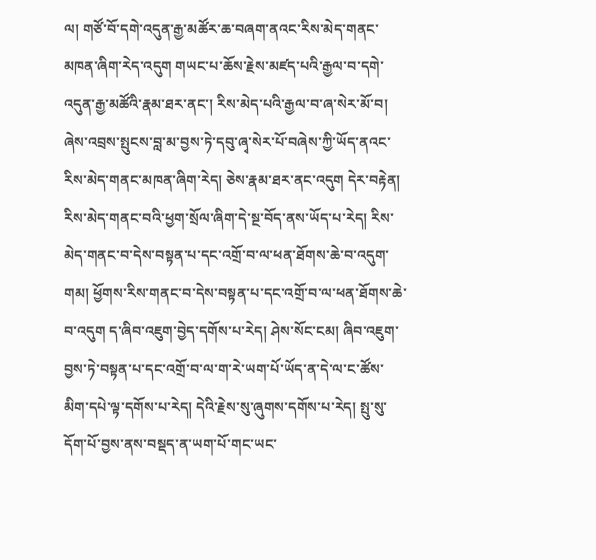ལ། གཙོ་བོ་དགེ་འདུན་རྒྱ་མཚོར་ཆ་བཞག་ནའང་རིས་མེད་གནང་མཁན་ཞིག་རེད་འདུག གཡང་པ་ཆོས་རྗེས་མཛད་པའི་རྒྱལ་བ་དགེ་འདུན་རྒྱ་མཚོའི་རྣམ་ཐར་ནང་། རིས་མེད་པའི་རྒྱལ་བ་ཞ་སེར་མོ་བ། ཞེས་འབྲས་སྤུངས་བླ་མ་བྱས་ཏེ་དབུ་ཞྭ་སེར་པོ་བཞེས་ཀྱི་ཡོད་ནའང་རིས་མེད་གནང་མཁན་ཞིག་རེད། ཅེས་རྣམ་ཐར་ནང་འདུག དེར་བརྟེན། རིས་མེད་གནང་བའི་ཕྱག་སྲོལ་ཞིག་དེ་སྔ་བོད་ནས་ཡོད་པ་རེད། རིས་མེད་གནང་བ་དེས་བསྟན་པ་དང་འགྲོ་བ་ལ་ཕན་ཐོགས་ཆེ་བ་འདུག་གམ། ཕྱོགས་རིས་གནང་བ་དེས་བསྟན་པ་དང་འགྲོ་བ་ལ་ཕན་ཐོགས་ཆེ་བ་འདུག ད་ཞིབ་འཇུག་བྱེད་དགོས་པ་རེད། ཤེས་སོང་ངམ། ཞིབ་འཇུག་བྱས་ཏེ་བསྟན་པ་དང་འགྲོ་བ་ལ་ག་རེ་ཡག་པོ་ཡོད་ན་དེ་ལ་ང་ཚོས་མིག་དཔེ་ལྟ་དགོས་པ་རེད། དེའི་རྗེས་སུ་ཞུགས་དགོས་པ་རེད། སྤུ་སུ་དོག་པོ་བྱས་ནས་བསྡད་ན་ཡག་པོ་གང་ཡང་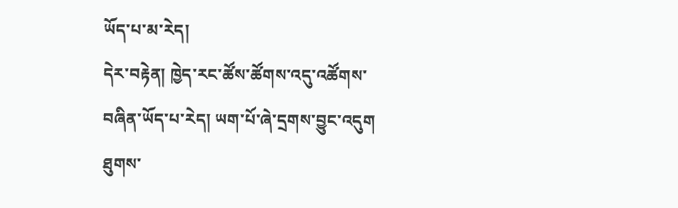ཡོད་པ་མ་རེད།
དེར་བརྟེན། ཁྱེད་རང་ཚོས་ཚོགས་འདུ་འཚོགས་བཞིན་ཡོད་པ་རེད། ཡག་པོ་ཞེ་དྲགས་བྱུང་འདུག ཐུགས་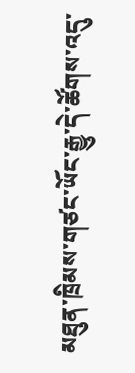མཐུན་ཁྲིམས་གཙང་ཡོང་རྒྱུ་དེ་ཚོགས་འདུ་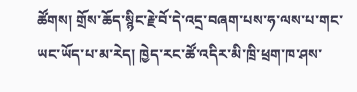ཚོགས། གྲོས་ཆོད་སྙིང་རྗེ་བོ་དེ་འདྲ་བཞག་པས་ཧ་ལས་པ་གང་ཡང་ཡོད་པ་མ་རེད། ཁྱེད་རང་ཚོ་འདིར་མི་ཁྲི་ཕྲག་ཁ་ཤས་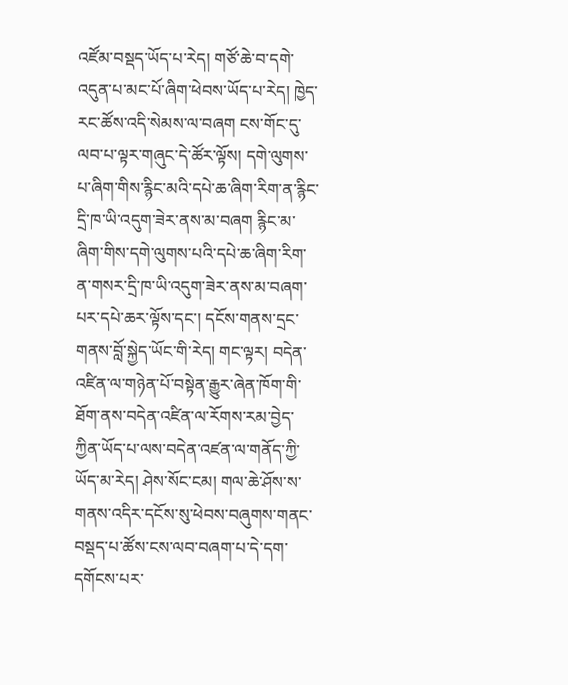འཛོམ་བསྡད་ཡོད་པ་རེད། གཙོ་ཆེ་བ་དགེ་འདུན་པ་མང་པོ་ཞིག་ཕེབས་ཡོད་པ་རེད། ཁྱེད་རང་ཚོས་འདི་སེམས་ལ་བཞག ངས་གོང་དུ་ལབ་པ་ལྟར་གཞུང་དེ་ཚོར་ལྟོས། དགེ་ལུགས་པ་ཞིག་གིས་རྙིང་མའི་དཔེ་ཆ་ཞིག་རིག་ན་རྙིང་དྲི་ཁ་ཡི་འདུག་ཟེར་ནས་མ་བཞག རྙིང་མ་ཞིག་གིས་དགེ་ལུགས་པའི་དཔེ་ཆ་ཞིག་རིག་ན་གསར་དྲི་ཁ་ཡི་འདུག་ཟེར་ནས་མ་བཞག་པར་དཔེ་ཆར་ལྟོས་དང་། དངོས་གནས་དྲང་གནས་བློ་སྐྱེད་ཡོང་གི་རེད། གང་ལྟར། བདེན་འཛིན་ལ་གཉེན་པོ་བསྟེན་རྒྱུར་ཞེན་ཁོག་གི་ཐོག་ནས་བདེན་འཛིན་ལ་རོགས་རམ་བྱེད་ཀྱིན་ཡོད་པ་ལས་བདེན་འཛན་ལ་གནོད་ཀྱི་ཡོད་མ་རེད། ཤེས་སོང་ངམ། གལ་ཆེ་ཤོས་ས་གནས་འདིར་དངོས་སུ་ཕེབས་བཞུགས་གནང་བསྡད་པ་ཚོས་ངས་ལབ་བཞག་པ་དེ་དག་དགོངས་པར་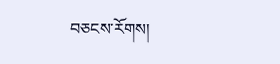བཅངས་རོགས།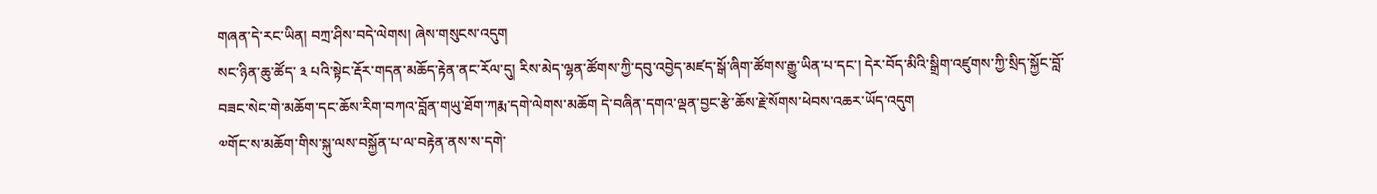གཞན་དེ་རང་ཡིན། བཀྲ་ཤིས་བདེ་ལེགས། ཞེས་གསུངས་འདུག
སང་ཉིན་ཆུ་ཚོད་ ༣ པའི་སྟེང་རྡོར་གདན་མཆོད་རྟེན་ནང་རོལ་དུ། རིས་མེད་ལྷན་ཚོགས་ཀྱི་དབུ་འབྱེད་མཛད་སྒོ་ཞིག་ཚོགས་རྒྱུ་ཡིན་པ་དང་། དེར་བོད་མིའི་སྒྲིག་འཛུགས་ཀྱི་སྲིད་སྐྱོང་བློ་བཟང་སེང་གེ་མཆོག་དང་ཆོས་རིག་བཀའ་བློན་གཡུ་ཐོག་ཀརྨ་དགེ་ལེགས་མཆོག དེ་བཞིན་དགའ་ལྡན་བྱང་རྩེ་ཆོས་རྗེ་སོགས་ཕེབས་འཆར་ཡོད་འདུག
༧གོང་ས་མཆོག་གིས་སྐུ་ལས་བསྐྱོན་པ་ལ་བརྟེན་ནས་ས་དགེ་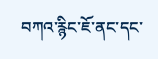བཀའ་རྙིང་ཇོ་ནང་དང་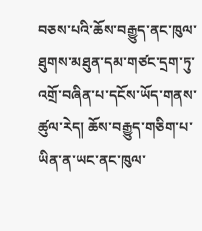བཅས་པའི་ཆོས་བརྒྱུད་ནང་ཁུལ་ཐུགས་མཐུན་དམ་གཙང་དྲག་ཏུ་འགྲོ་བཞིན་པ་དངོས་ཡོད་གནས་ཚུལ་རེད། ཆོས་བརྒྱུད་གཅིག་པ་ཡིན་ན་ཡང་ནང་ཁུལ་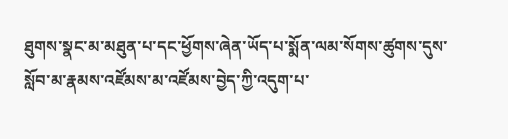ཐུགས་སྣང་མ་མཐུན་པ་དང་ཕྱོགས་ཞེན་ཡོད་པ་སྨོན་ལམ་སོགས་ཚུགས་དུས་སློབ་མ་རྣམས་འཛོམས་མ་འཛོམས་བྱེད་ཀྱི་འདུག་པ་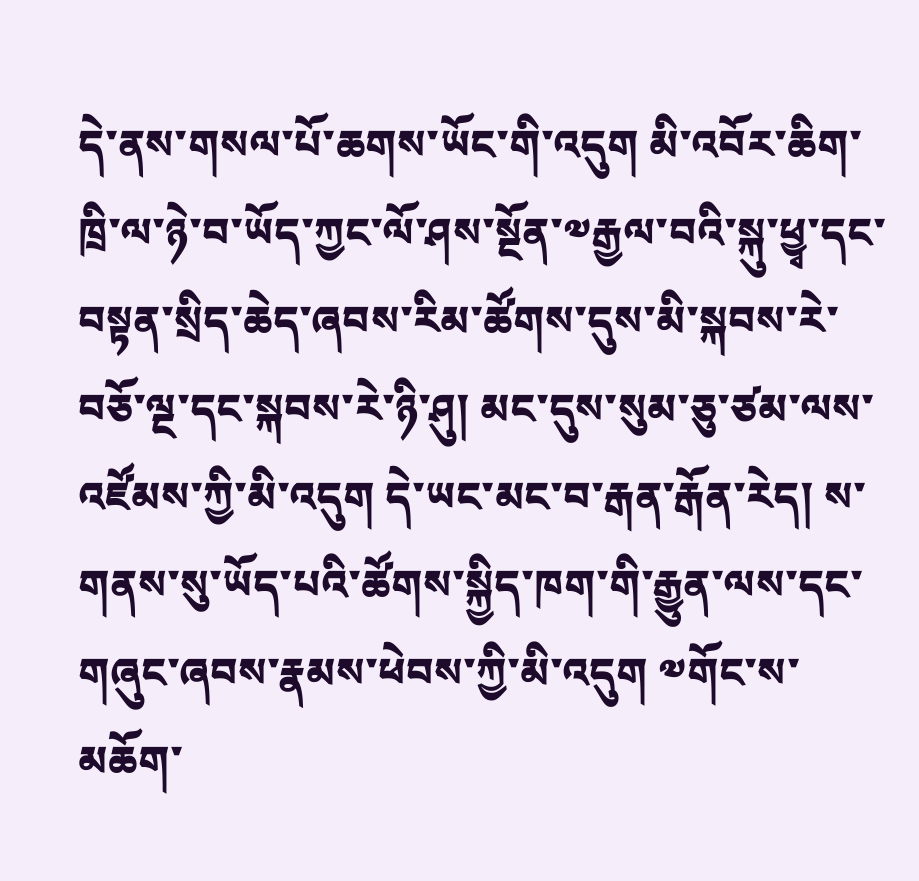དེ་ནས་གསལ་པོ་ཆགས་ཡོང་གི་འདུག མི་འབོར་ཆིག་ཁྲི་ལ་ཉེ་བ་ཡོད་ཀྱང་ལོ་ཤས་སྔོན་༧རྒྱལ་བའི་སྐུ་ཕྱྭ་དང་བསྟན་སྲིད་ཆེད་ཞབས་རིམ་ཚོགས་དུས་མི་སྐབས་རེ་བཅོ་ལྔ་དང་སྐབས་རེ་ཉི་ཤུ། མང་དུས་སུམ་ཅུ་ཙམ་ལས་འཛོམས་ཀྱི་མི་འདུག དེ་ཡང་མང་བ་རྒན་རྒོན་རེད། ས་གནས་སུ་ཡོད་པའི་ཚོགས་སྐྱིད་ཁག་གི་རྒྱུན་ལས་དང་གཞུང་ཞབས་རྣམས་ཕེབས་ཀྱི་མི་འདུག ༧གོང་ས་མཆོག་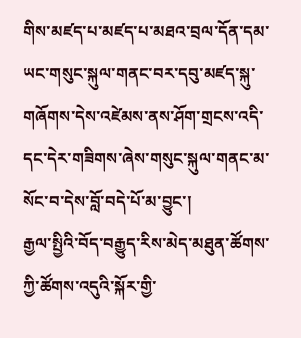གིས་མཛད་པ་མཛད་པ་མཐའ་བྲལ་དོན་དམ་ཡང་གསུང་སྐུལ་གནང་བར་དབུ་མཛད་སྐུ་གཞོགས་དེས་འཛེམས་ནས་ཤོག་གྲངས་འདི་དང་དེར་གཟིགས་ཞེས་གསུང་སྐུལ་གནང་མ་སོང་བ་དེས་བློ་བདེ་པོ་མ་བྱུང་།
རྒྱལ་སྤྱིའི་བོད་བརྒྱུད་རིས་མེད་མཐུན་ཚོགས་ཀྱི་ཚོགས་འདུའི་སྐོར་གྱི་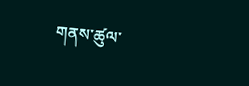གནས་ཚུལ་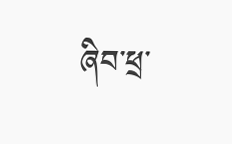ཞིབ་ཕྲ་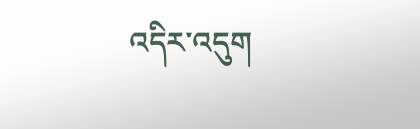འདིར་འདུག